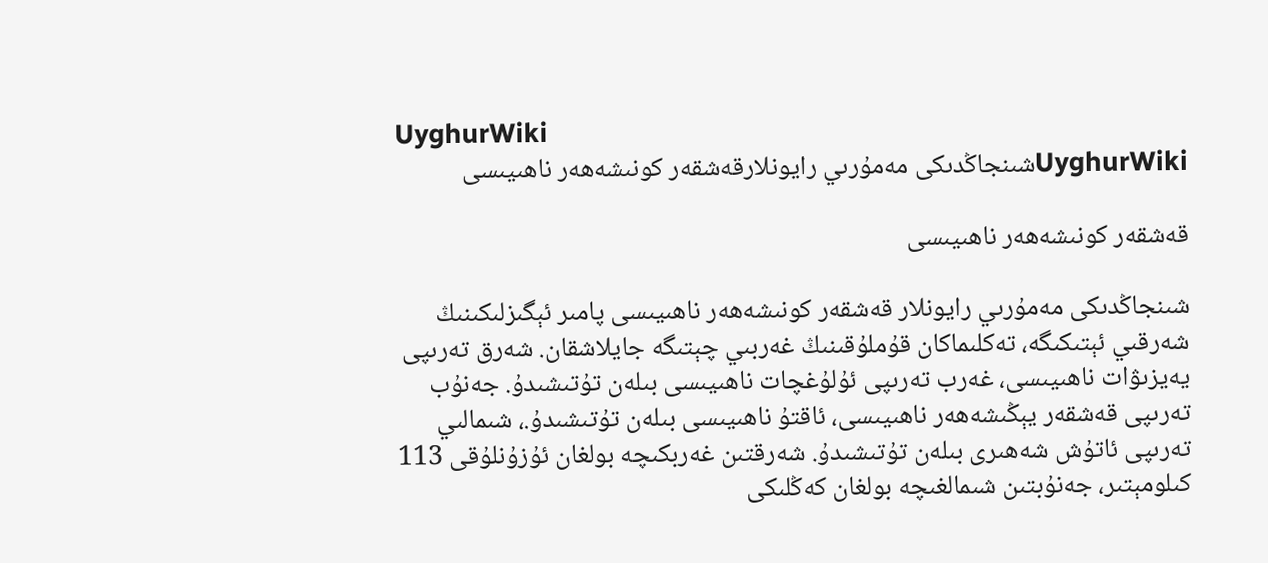UyghurWiki
UyghurWikiشىنجاڭدىكى مەمۇرىي رايونلارقەشقەر كونىشەھەر ناھىيىسى

قەشقەر كونىشەھەر ناھىيىسى

شىنجاڭدىكى مەمۇرىي رايونلار قەشقەر كونىشەھەر ناھىيىسى پامىر ئېگىزلىكىنىڭ شەرقىي ئېتىكىگە، تەكلىماكان قۇملۇقىنىڭ غەربىي چېتىگە جايلاشقان. شەرق تەرىپى يەيزىۋات ناھىيىسى، غەرب تەرىپى ئۇلۇغچات ناھىيىسى بىلەن تۇتىشىدۇ. جەنۇب تەرىپى قەشقەر يېڭىشەھەر ناھىيىسى، ئاقتۇ ناھىيىسى بىلەن تۇتىشىدۇ.، شىمالىي تەرىپى ئاتۇش شەھىرى بىلەن تۇتىشىدۇ. شەرقتىن غەربكىچە بولغان ئۇزۇنلۇقى 113 كىلومېتىر، جەنۇبتىن شىمالغىچە بولغان كەڭلىكى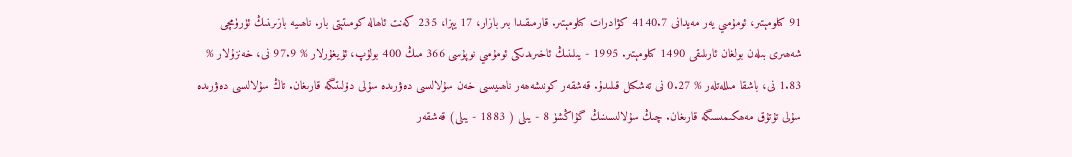91 كىلومېتىر، ئومۇمىي يەر مەيدانى 4140.7 كۋادرات كىلومېتىر. قارمىقىدا بىر بازار، 17 يېزا، 235 كەنت ئاھالە كومىتېتى بار. ناھىيە بازىرىنىڭ ئۈرۈمچى شەھىرى بىلەن بولغان ئارىلىقى 1490 كىلومېتىر. 1995 - يىلىنىڭ ئاخىرىدىكى ئومۇمىي نوپۇسى 366 مىڭ 400 بولۇپ، ئۇيغۇرلار % 97.9 نى، خەنزۇلار % 1.83 نى، باشقا مىللەتلەر % 0.27 نى تەشكىل قىلىدۇ. قەشقەر كونىشەھەر ناھىيىسى خەن سۇلالىسى دەۋرىدە سۇلى دۆلىتىگە قارىغان. تاڭ سۇلالىسى دەۋرىدە سۇلى تۇتۇق مەھكىمىسىگە قارىغان. چىڭ سۇلالىسىنىڭ گۇاڭشۈ 8 - يىلى ( 1883 - يىلى) قەشقەر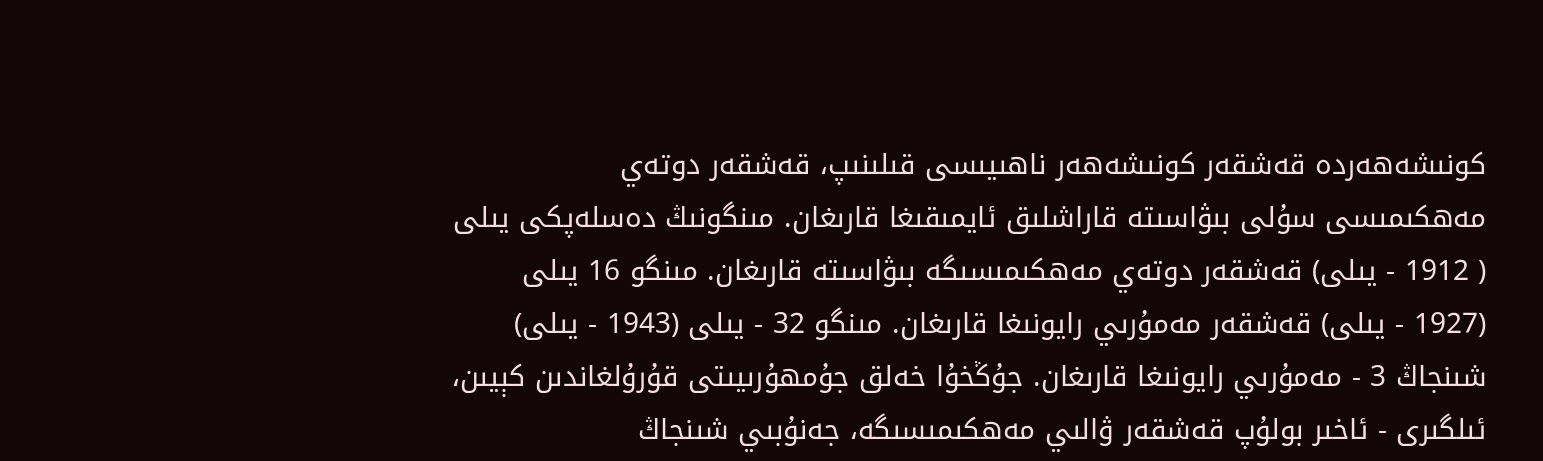كونىشەھەردە قەشقەر كونىشەھەر ناھىيىسى قىلىنىپ، قەشقەر دوتەي مەھكىمىسى سۇلى بىۋاسىتە قاراشلىق ئايمىقىغا قارىغان. مىنگونىڭ دەسلەپكى يىلى ( 1912 - يىلى) قەشقەر دوتەي مەھكىمىسىگە بىۋاسىتە قارىغان. مىنگو 16 يىلى (1927 - يىلى) قەشقەر مەمۇرىي رايونىغا قارىغان. مىنگو 32 - يىلى (1943 - يىلى) شىنجاڭ 3 - مەمۇرىي رايونىغا قارىغان. جۇڭخۇا خەلق جۇمھۇرىيىتى قۇرۇلغاندىن كېيىن، ئىلگىرى - ئاخىر بولۇپ قەشقەر ۋالىي مەھكىمىسىگە، جەنۇبىي شىنجاڭ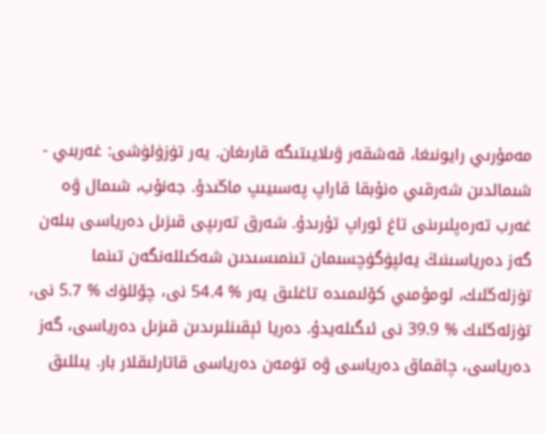مەمۇرىي رايونىغا، قەشقەر ۋىلايىتىگە قارىغان. يەر تۈزۈلۈشى: غەربىي - شىمالدىن شەرقىي ەنۇبقا قاراپ پەسىيىپ ماڭىدۇ. جەنۇب، شىمال ۋە غەرب تەرەپلىرىنى تاغ ئوراپ تۇرىدۇ. شەرق تەرىپى قىزىل دەرياسى بىلەن گەز دەرياسىنىڭ يەلپۈگۈچسىمان تىنمىسىدىن شەكىللەنگەن تىنما تۈزلەڭلىك، ئومۇمىي كۆلىمىدە تاغلىق يەر % 54.4 نى، چۆللۈك % 5.7 نى، تۈزلەڭلىك % 39.9 نى ئىگىلەيدۇ. دەريا ئېقىنلىرىدىن قىزىل دەرياسى، گەز دەرياسى، چاقماق دەرياسى ۋە تۈمەن دەرياسى قاتارلىقلار بار. يىللىق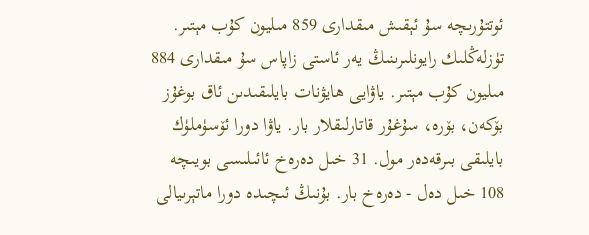ئوتتۇرىچە سۇ ئېقىش مىقدارى 859 مىليون كۇب مېتىر. تۈزلەڭلىك رايونلىرىنىڭ يەر ئاستى زاپاس سۇ مىقدارى 884 مىليون كۇب مېتىر. ياۋايى ھايۋنات بايلىقىدىن ئاق بوغۇز بۆكەن، بۆرە، سۇغۇر قاتارلىقلار بار. ياۋا دورا ئۆسۈملۈك بايلىقى بىرقەدەر مول. 31 خىل دەرەخ ئائىلىسى بويىچە 108 خىل دەل - دەرەخ بار. بۇنىڭ ئىچىدە دورا ماتېرىيالى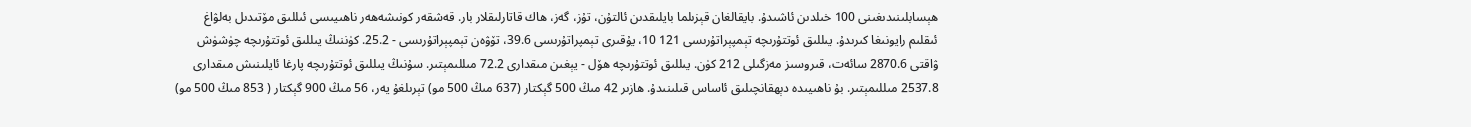ھېسابلىنىدىغىنى 100 خىلدىن ئاشىدۇ. بايقالغان قېزىلما بايلىقدىن ئالتۇن، تۇز، گەز، ھاك قاتارلىقلار بار. قەشقەر كونىشەھەر ناھىيىسى ئىللىق مۆتىدىل بەلۋاغ ئىقلىم رايونىغا كىرىدۇ. يىللىق ئوتتۇرىچە تېمپېراتۇرىسى 121 10، يۇقىرى تېمپراتۇرىسى 39.6، تۆۋەن تېمپېراتۇرىسى - 25.2. كۈننىڭ يىللىق ئوتتۇرىچە چۈشۈش ۋاقتى 2870.6 سائەت، قىروسىز مەزگىلى 212 كۈن. يىللىق ئوتتۇرىچە ھۆل - يېغىن مىقدارى 72.2 مىللىمېتىر. سۇنىڭ يىللىق ئوتتۇرىچە پارغا ئايلىنىش مىقدارى 2537.8 مىللىمېتىر. بۇ ناھىيىدە دېھقانچىلىق ئاساس قىلىنىدۇ. ھازىر 42 مىڭ 500 گېكتار (637 مىڭ 500 مو) تېرىلغۇ يەر، 56 مىڭ 900 گېكتار ( 853 مىڭ 500 مو)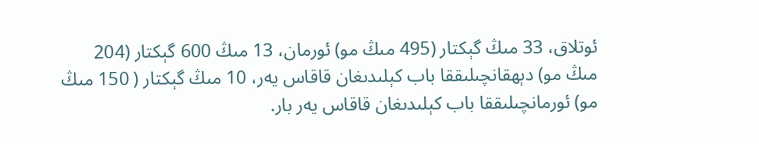ئوتلاق، 33 مىڭ گېكتار (495 مىڭ مو) ئورمان، 13 مىڭ 600 گېكتار (204 مىڭ مو) دېھقانچىلىققا باب كېلىدىغان قاقاس يەر، 10 مىڭ گېكتار ( 150 مىڭ مو) ئورمانچىلىققا باب كېلىدىغان قاقاس يەر بار.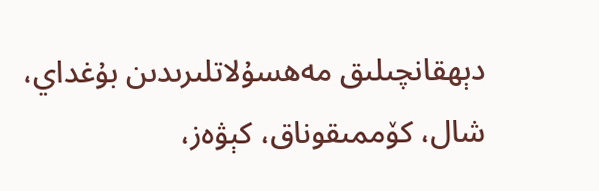دېھقانچىلىق مەھسۇلاتلىرىدىن بۇغداي، شال، كۆممىقوناق، كېۋەز،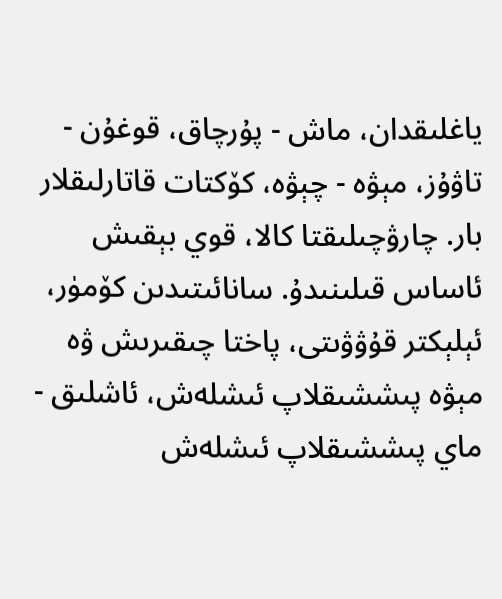ياغلىقدان، ماش - پۇرچاق، قوغۇن - تاۋۇز، مېۋە - چېۋە، كۆكتات قاتارلىقلار بار. چارۋچىلىقتا كالا، قوي بېقىش ئاساس قىلىنىدۇ. سانائىتىدىن كۆمۈر، ئېلېكتر قۇۋۋىتى، پاختا چىقىرىش ۋە مېۋە پىششىقلاپ ئىشلەش، ئاشلىق - ماي پىششىقلاپ ئىشلەش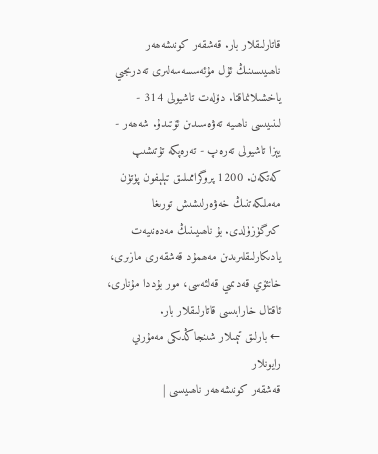قاتارلىقلار بار. قەشقەر كونىشەھەر ناھىيىسىنىڭ ئۇل مۇئەسسەسەلىرى تەدرىجىي ياخشىلانماقتا. دۆلەت تاشيولى 314 - لىنىيىسى ناھىيە تەۋەسىدىن ئۆتىدۇ. شەھەر - يېزا تاشيولى تەرەپ - تەرەپكە تۇتىشىپ كەتكەن. 1200 پروگراممىلىق تېلېفون پۈتۈن مەملىكەتنىڭ خەۋەرلىشىش تورىغا كىرگۈزۈلدى. بۇ ناھىيىنىڭ مەدەنىيەت يادىكارلىقلىرىدىن مەھمۇد قەشقەرى مازىرى، خانئۆي قەدىمىي قەلئەسى، مور بۇددا مۇنارى، ئاقتال خارابىسى قاتارلىقلار بار.
← بارلىق تېمىلار شىنجاڭدىكى مەمۇرىي رايونلار
قەشقەر كونىشەھەر ناھىيىسى |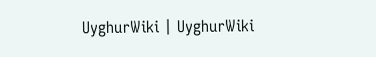UyghurWiki | UyghurWiki